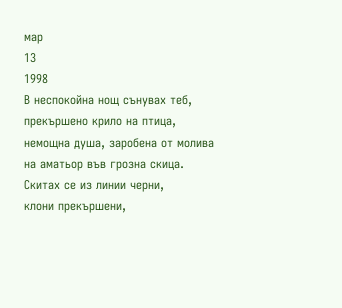мар
13
1998
В неспокойна нощ сънувах теб,
прекършено крило на птица,
немощна душа, заробена от молива
на аматьор във грозна скица.
Скитах се из линии черни,
клони прекършени,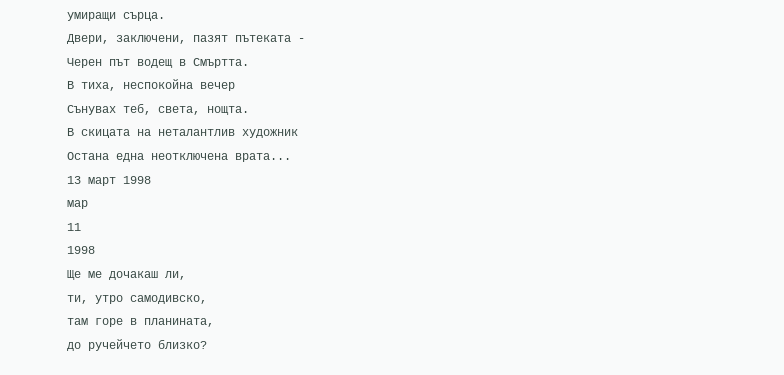умиращи сърца.
Двери, заключени, пазят пътеката -
Черен път водещ в Смъртта.
В тиха, неспокойна вечер
Сънувах теб, света, нощта.
В скицата на неталантлив художник
Остана една неотключена врата...
13 март 1998
мар
11
1998
Ще ме дочакаш ли,
ти, утро самодивско,
там горе в планината,
до ручейчето близко?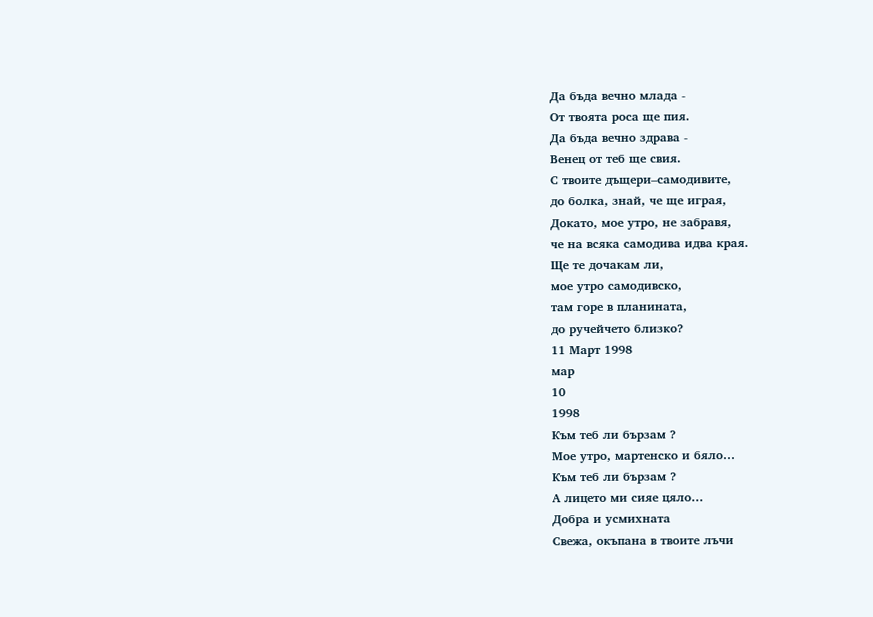Да бъда вечно млада -
От твоята роса ще пия.
Да бъда вечно здрава -
Венец от теб ще свия.
С твоите дъщери–самодивите,
до болка, знай, че ще играя,
Докато, мое утро, не забравя,
че на всяка самодива идва края.
Ще те дочакам ли,
мое утро самодивско,
там горе в планината,
до ручейчето близко?
11 Март 1998
мар
10
1998
Към теб ли бързам ?
Мое утро, мартенско и бяло…
Към теб ли бързам ?
А лицето ми сияе цяло…
Добра и усмихната
Свежа, окъпана в твоите лъчи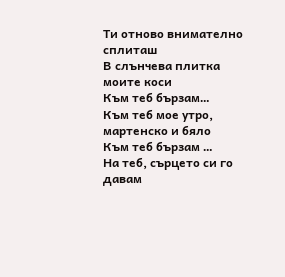Ти отново внимателно сплиташ
В слънчева плитка моите коси
Към теб бързам…
Към теб мое утро, мартенско и бяло
Към теб бързам …
На теб, сърцето си го давам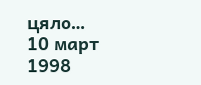цяло…
10 март 1998